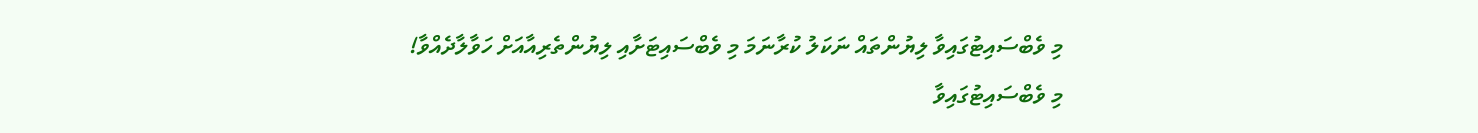މި ވެބްސައިޓުގައިވާ ލިޔުންތައް ނަކަލު ކުރާނަމަ މި ވެބްސައިޓަށާއި ލިޔުންތެރިއާއަށް ހަވާލާދެއްވާ!
މި ވެބްސައިޓުގައިވާ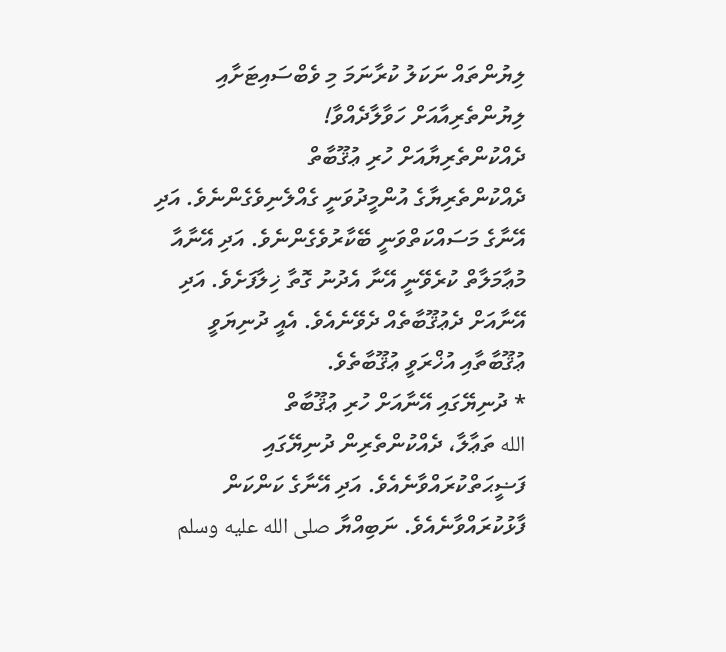ލިޔުންތައް ނަކަލު ކުރާނަމަ މި ވެބްސައިޓަށާއި ލިޔުންތެރިއާއަށް ހަވާލާދެއްވާ!
ދެއްކުންތެރިޔާއަށް ހުރި ޢުޤޫބާތް
ދެއްކުންތެރިޔާގެ އުންމީދުވަނީ ގެއްލެނިވެގެންނެވެ. އަދި އޭނާގެ މަސައްކަތްވަނީ ބޭކާރުވެގެންނެވެ. އަދި އޭނާއާ މުޢާމަލާތް ކުރެވޭނީ އޭނާ އެދުނު ގޮތާ ޚިލާފަށެވެ. އަދި އޭނާއަށް ދެޢުޤޫބާތެއް ދެވޭނެއެވެ. އެއީ ދުނިޔަވީ ޢުޤޫބާތާއި އުޚްރަވީ ޢުޤޫބާތެވެ.
* ދުނިޔޭގައި އޭނާއަށް ހުރި ޢުޤޫބާތް
الله ތަޢާލާ، ދެއްކުންތެރިން ދުނިޔޭގައި ފަޟީޙަތްކުރައްވާނެއެވެ. އަދި އޭނާގެ ކަންކަން ފާޅުކުރައްވާނެއެވެ. ނަބިއްޔާ صلى الله عليه وسلم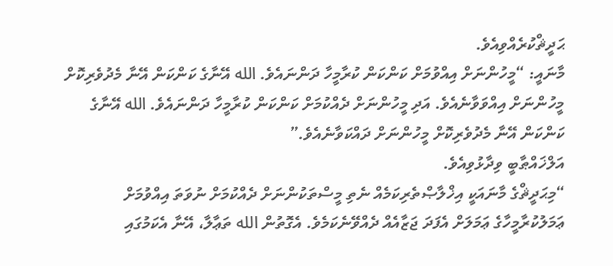ޙަދީޘްކުރެއްވިއެވެ.
މާނައީ: “މީހުންނަށް އިއްވުމަށް ކަންކަން ކުރާމީހާ ދަންނައެވެ. الله އޭނާގެ ކަންކަން އޭނާ މެދުވެރިކޮށް މީހުންނަށް އިއްވަވާނެއެވެ. އަދި މީހުންނަށް ދެއްކުމަށް ކަންކަން ކުރާމީހާ ދަންނައެވެ. الله އޭނާގެ ކަންކަން އޭނާ މެދުވެރިކޮށް މީހުންނަށް ދައްކަވާނެއެވެ.”
އަލްޚައްޠާބީ ވިދާޅުވިއެވެ.
“މިޙަދީޘްގެ މާނައަކީ އިޚްލާޞްތެރިކަމެއް ނެތި މީސްތަކުންނަށް ދެއްކުމަށް ނުވަތަ އިއްވުމަށް ޢަމަލުކުރާމީހާގެ ޢަމަލަށް އެފަދަ ޖަޒާއެއް ދެއްވޭނެކަމެވެ. އެގޮތުން الله ތަޢާލާ، އޭނާ އެކަމުގައި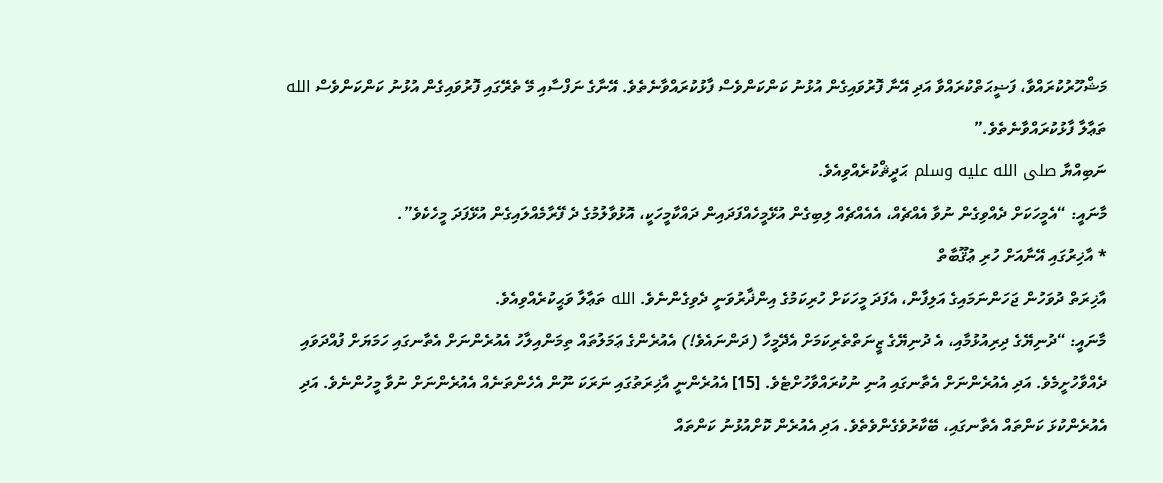މަޝްހޫރުކުރައްވާ، ފަޟީޙަތްކުރައްވާ އަދި އޭނާ ފޮރުވައިގެން އުޅުނު ކަންކަންވެސް ފާޅުކުރައްވާނެތެވެ. އޭނާގެ ނަފްސާއި މޭ ތެރޭގައި ފޮރުވައިގެން އުޅުނު ކަންކަންވެސް الله ތަޢާލާ ފާޅުކުރައްވާނެތެވެ.”
ނަބިއްޔާ صلى الله عليه وسلم ޙަދީޘްކުރެއްވިއެވެ.
މާނައީ: “އެމީހަކަށް ދެއްވިގެން ނުވާ އެއްޗެއް، އެއެއްޗެއް ލިބިގެން އުޅޭމީހެއްފަދައިން ދައްކާމީހަކީ، އޮޅުވާލުމުގެ ދެ ފޭރާމެއްލައިގެން އުޅޭފަދަ މީހެކެވެ”.
* އާޚިރުގައި އޭނާއަށް ހުރި ޢުޤޫބާތް
އާޚިރަތް ދުވަހުން ޖަހަންނަމައިގެ އަލިފާން، އެފަދަ މީހަކަށް ހުރިކަމުގެ އިންޛާރުވަނީ ދެވިގެންނެވެ. الله ތަޢާލާ ވަޙީކުރެއްވިއެވެ.
މާނައީ: “ދުނިޔޭގެ ދިރިއުޅުމާއި، އެ ދުނިޔޭގެ ޒީނަތްތެރިކަމަށް އެދޭމީހާ (ދަންނައެވެ!) އެއުރެންގެ ޢަމަލުތައް ތިމަންއިލާހު އެއުރެންނަށް އެތާނގައި ހަމަޔަށް ފުއްދަވައި ދެއްވާހުށީމެވެ. އަދި އެއުރެންނަށް އެތާނގައި އުނި ނުކުރައްވާހުށްޓެވެ. [15] އެއުރެންނީ އާޚިރަތުގައި ނަރަކަ ނޫން އެހެންތަނެއް އެއުރެންނަށް ނުވާ މީހުންނެވެ. އަދި އެއުރެންކުޅަ ކަންތައް އެތާނގައި، ބޭކާރުވެގެންވެތެވެ. އަދި އެއުރެން ކޮށްއުޅުނު ކަންތައް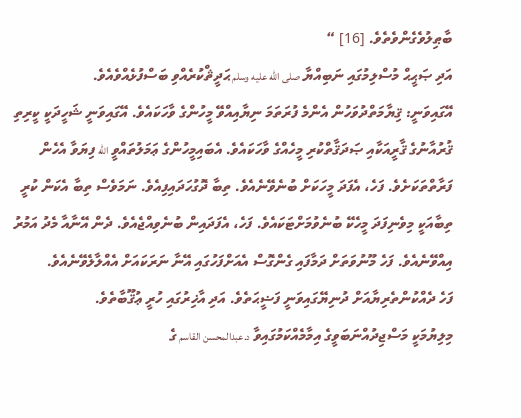ބާޠިލުވެގެންވެތެވެ. [16] “
އަދި ޞަޙީޙް މުސްލިމުގައި ނަބިއްޔާ صلى الله عليه وسلم ޙަދީޘްކުރެއްވި ބަސްފުޅެއްވެއެވެ.
އޭގައިވަނީ: ޤިޔާމަތްދުވަހުން އެންމެ ފުރަތަމަ ނިޔާއިއްވޭ މީހުންގެ ވާހަކައެވެ. އޭގައިވަނީ ޝަހީދަކީ ކީރިތި ޤުރުއާނުގެ ޤާރީއަކާއި ޞަދަޤާތްކުރި މީހެއްގެ ވާހަކައެވެ. އެބައިމީހުންގެ ޢަމަލުތައްވީ الله ފިޔަވާ އެހެން ފަރާތްތަކަށެވެ. ފަހެ، އެފަދަ މީހަކަށް ބުނެވޭނެއެވެ. ތިބާ ދޮގުހަދައިފިއެވެ. ނަމަވެސް ތިބާ އެކަން ކުރީ ތިބާއަކީ މިވެނިފަދަ މީހެކޭ ބުނެވުމަށްޓަކައެވެ. ފަހެ، އެފަދައިން ބުނެވިއްޖެއެވެ. ދެން އޭނާއާ މެދު އަމުރު އިއްވޭނެއެވެ. ފަހެ މޫނުވަތަށް ދަމާފައި ގެންގޮސް އެއަށްފަހުގައި އޭނާ ނަރަކައަށް އެއްލާލެވޭނެއެވެ.
ފަހެ ދެއްކުންތެރިޔާއަށް ދުނިޔޭގައިވަނީ ފަޟީޙަތެވެ. އަދި އާޚިރުގައި ހުރީ ޢުޤޫބާތެވެ.
މިލިޔުމަކީ މަސްޖިދުއްނަބަވީގެ އިމާމެއްކަމުގައިވާ د.عبدالمحسن القاسم ގެ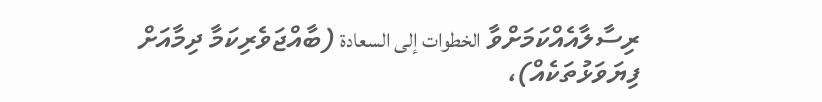ރިސާލާއެއްކަމަށްވާ الخطوات إلى السعادة (ބާއްޖަވެރިކަމާ ދިމާއަށް ފިޔަވަޅުތަކެއް)،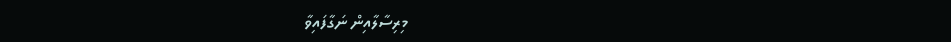މިރިސާލާއިން ނަގާފައިވާ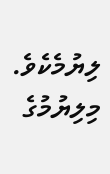ލިޔުމެކެވެ.
މިލިޔުމުގެ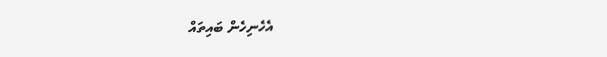އެހެނިހެން ބައިތައް